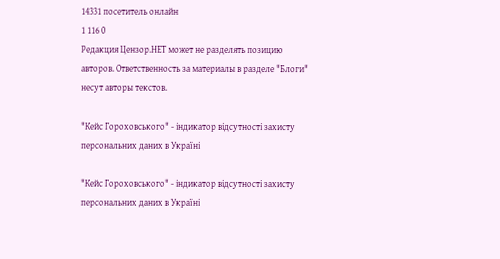14331 посетитель онлайн
1 116 0
Редакция Цензор.НЕТ может не разделять позицию авторов. Ответственность за материалы в разделе "Блоги" несут авторы текстов.

"Кейс Гороховського" - індикатор відсутності захисту персональних даних в Україні

"Кейс Гороховського" - індикатор відсутності захисту персональних даних в Україні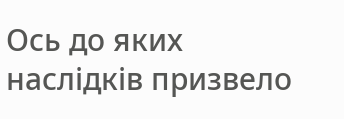Ось до яких наслідків призвело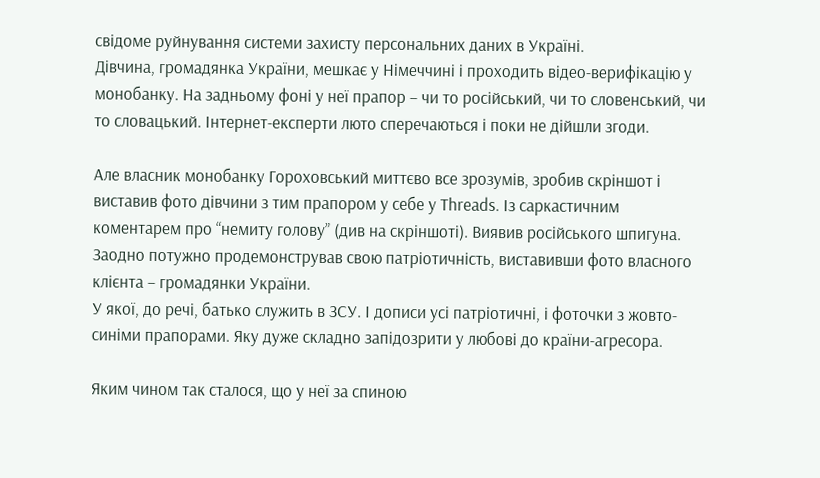свідоме руйнування системи захисту персональних даних в Україні.
Дівчина, громадянка України, мешкає у Німеччині і проходить відео-верифікацію у монобанку. На задньому фоні у неї прапор – чи то російський, чи то словенський, чи то словацький. Інтернет-експерти люто сперечаються і поки не дійшли згоди.

Але власник монобанку Гороховський миттєво все зрозумів, зробив скріншот і виставив фото дівчини з тим прапором у себе у Threads. Із саркастичним коментарем про “немиту голову” (див на скріншоті). Виявив російського шпигуна.
Заодно потужно продемонстрував свою патріотичність, виставивши фото власного клієнта – громадянки України.
У якої, до речі, батько служить в ЗСУ. І дописи усі патріотичні, і фоточки з жовто-синіми прапорами. Яку дуже складно запідозрити у любові до країни-агресора.

Яким чином так сталося, що у неї за спиною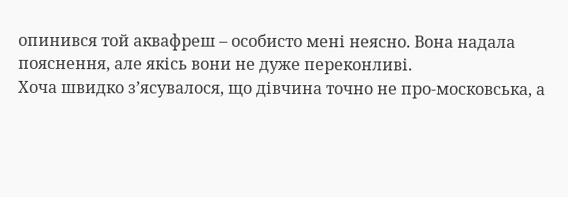опинився той аквафреш – особисто мені неясно. Вона надала пояснення, але якісь вони не дуже переконливі.
Хоча швидко з’ясувалося, що дівчина точно не про-московська, а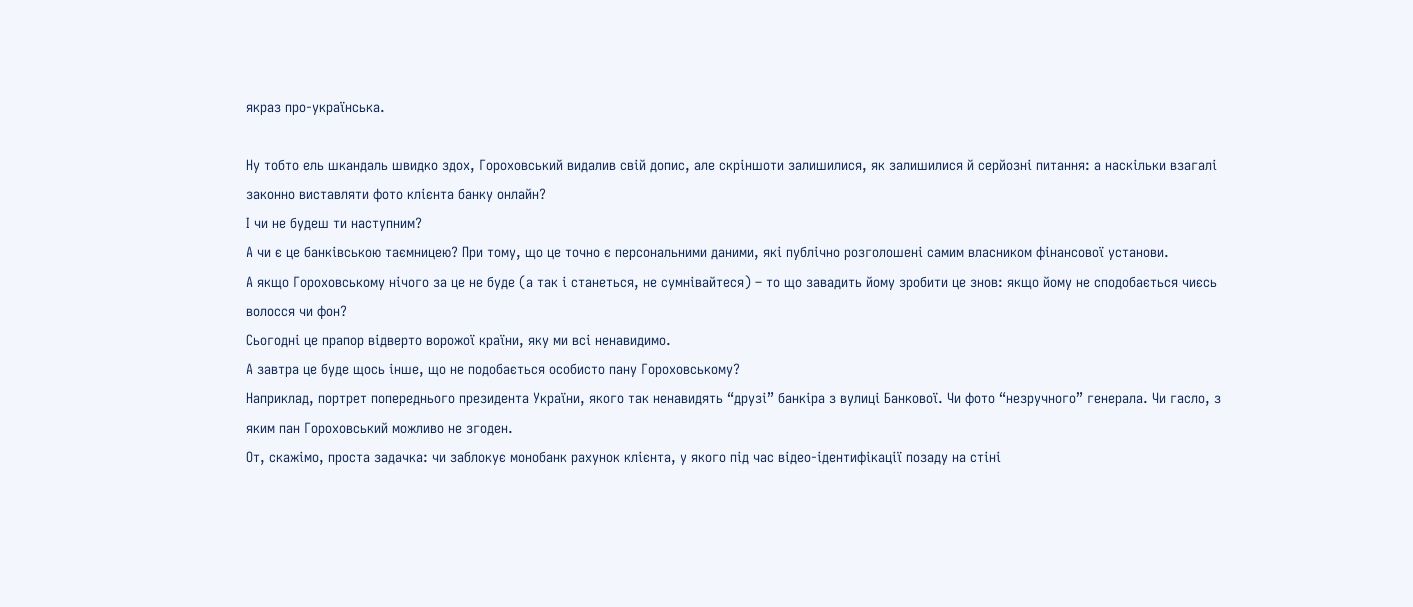якраз про-українська.

Ну тобто ель шкандаль швидко здох, Гороховський видалив свій допис, але скріншоти залишилися, як залишилися й серйозні питання: а наскільки взагалі законно виставляти фото клієнта банку онлайн?
І чи не будеш ти наступним?
А чи є це банківською таємницею? При тому, що це точно є персональними даними, які публічно розголошені самим власником фінансової установи.
А якщо Гороховському нічого за це не буде (а так і станеться, не сумнівайтеся) – то що завадить йому зробити це знов: якщо йому не сподобається чиєсь волосся чи фон?
Сьогодні це прапор відверто ворожої країни, яку ми всі ненавидимо.
А завтра це буде щось інше, що не подобається особисто пану Гороховському?
Наприклад, портрет попереднього президента України, якого так ненавидять “друзі” банкіра з вулиці Банкової. Чи фото “незручного” генерала. Чи гасло, з яким пан Гороховський можливо не згоден.
От, скажімо, проста задачка: чи заблокує монобанк рахунок клієнта, у якого під час відео-ідентифікації позаду на стіні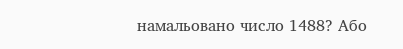намальовано число 1488? Або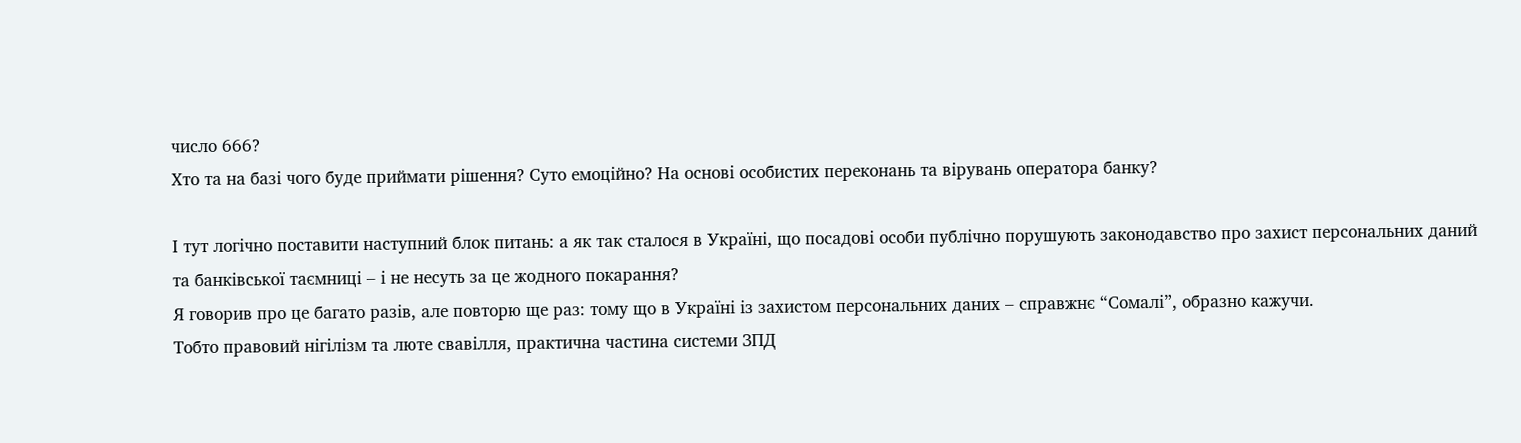число 666?
Хто та на базі чого буде приймати рішення? Суто емоційно? На основі особистих переконань та вірувань оператора банку?

І тут логічно поставити наступний блок питань: а як так сталося в Україні, що посадові особи публічно порушують законодавство про захист персональних даний та банківської таємниці – і не несуть за це жодного покарання?
Я говорив про це багато разів, але повторю ще раз: тому що в Україні із захистом персональних даних – справжнє “Сомалі”, образно кажучи.
Тобто правовий нігілізм та люте свавілля, практична частина системи ЗПД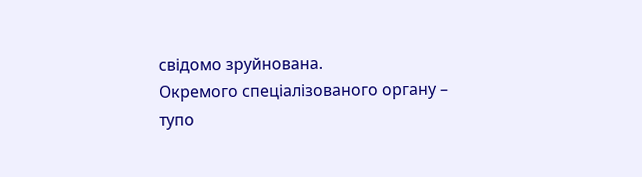свідомо зруйнована.
Окремого спеціалізованого органу – тупо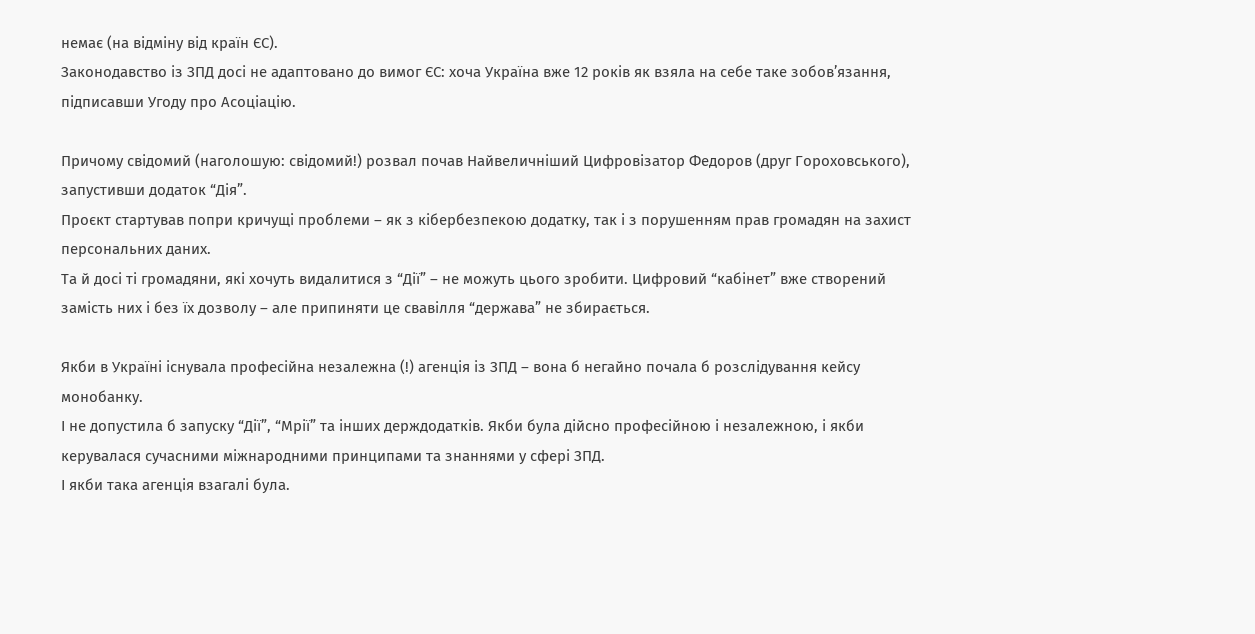немає (на відміну від країн ЄС).
Законодавство із ЗПД досі не адаптовано до вимог ЄС: хоча Україна вже 12 років як взяла на себе таке зобов’язання, підписавши Угоду про Асоціацію.

Причому свідомий (наголошую: свідомий!) розвал почав Найвеличніший Цифровізатор Федоров (друг Гороховського), запустивши додаток “Дія”.
Проєкт стартував попри кричущі проблеми – як з кібербезпекою додатку, так і з порушенням прав громадян на захист персональних даних.
Та й досі ті громадяни, які хочуть видалитися з “Дії” – не можуть цього зробити. Цифровий “кабінет” вже створений замість них і без їх дозволу – але припиняти це свавілля “держава” не збирається.

Якби в Україні існувала професійна незалежна (!) агенція із ЗПД – вона б негайно почала б розслідування кейсу монобанку.
І не допустила б запуску “Дії”, “Мрії” та інших держдодатків. Якби була дійсно професійною і незалежною, і якби керувалася сучасними міжнародними принципами та знаннями у сфері ЗПД.
І якби така агенція взагалі була.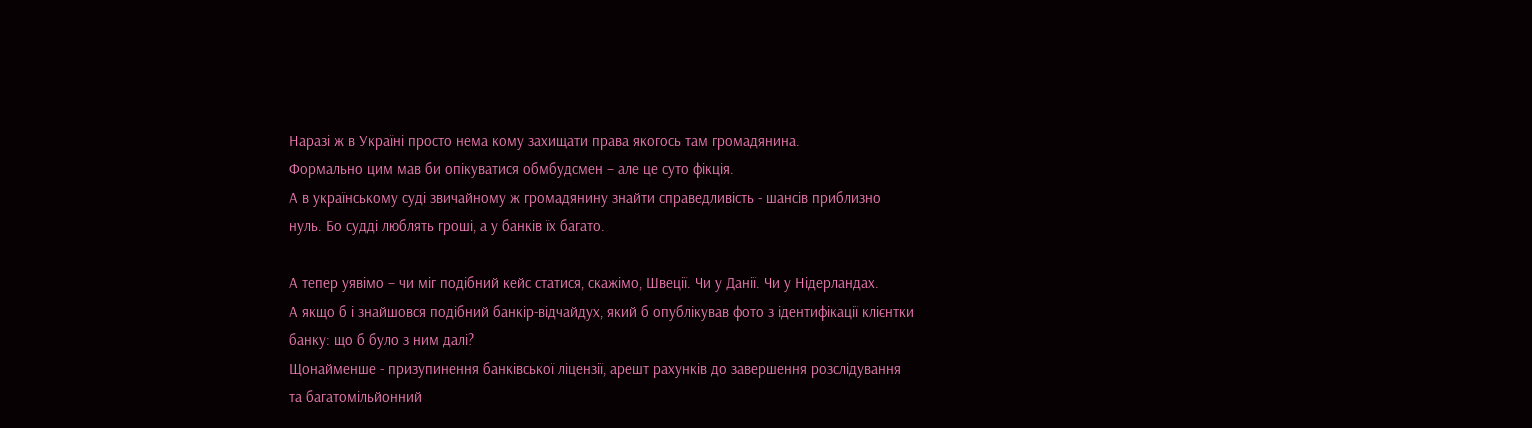Наразі ж в Україні просто нема кому захищати права якогось там громадянина.
Формально цим мав би опікуватися обмбудсмен – але це суто фікція.
А в українському суді звичайному ж громадянину знайти справедливість - шансів приблизно нуль. Бо судді люблять гроші, а у банків їх багато.

А тепер уявімо – чи міг подібний кейс статися, скажімо, Швеції. Чи у Данії. Чи у Нідерландах.
А якщо б і знайшовся подібний банкір-відчайдух, який б опублікував фото з ідентифікації клієнтки банку: що б було з ним далі?
Щонайменше - призупинення банківської ліцензії, арешт рахунків до завершення розслідування та багатомільйонний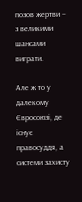позов жертви – з великими шансами виграти.

Але ж то у далекому Євросоюзі, де існує правосуддя, а системи захисту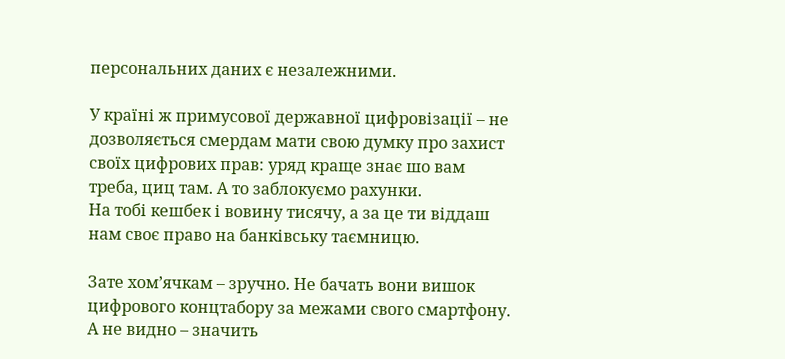персональних даних є незалежними.

У країні ж примусової державної цифровізації – не дозволяється смердам мати свою думку про захист своїх цифрових прав: уряд краще знає шо вам треба, циц там. А то заблокуємо рахунки.
На тобі кешбек і вовину тисячу, а за це ти віддаш нам своє право на банківську таємницю.

Зате хом’ячкам – зручно. Не бачать вони вишок цифрового концтабору за межами свого смартфону. А не видно – значить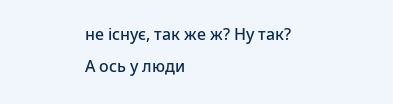не існує, так же ж? Ну так?
А ось у люди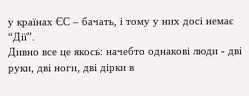у країнах ЄС – бачать, і тому у них досі немає “Дії”.
Дивно все це якось: начебто однакові люди - дві руки, дві ноги, дві дірки в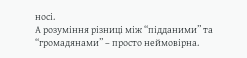носі.
А розуміння різниці між “підданими” та “громадянами” – просто неймовірна.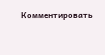Комментировать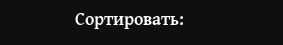Сортировать: